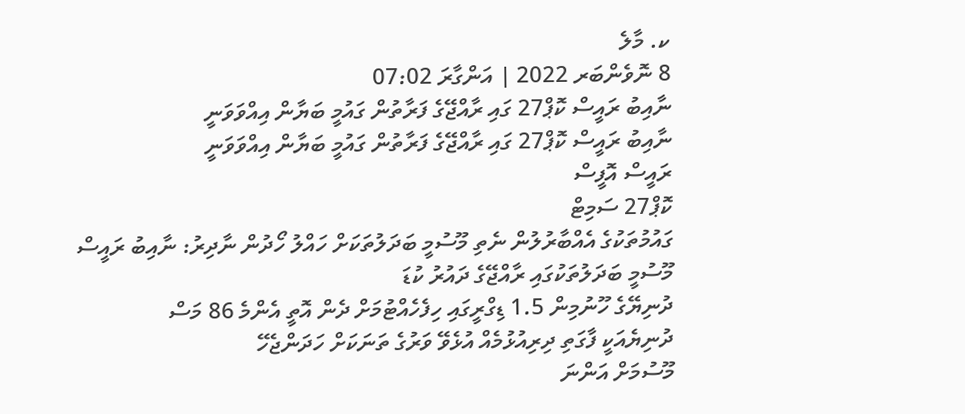ކ. މާލެ
8 ނޮވެންބަރ 2022 | އަންގާރަ 07:02
ނާއިބު ރައީސް ކޮޕް27 ގައި ރާއްޖޭގެ ފަރާތުން ގައުމީ ބަޔާން އިއްވަވަނީ
ނާއިބު ރައީސް ކޮޕް27 ގައި ރާއްޖޭގެ ފަރާތުން ގައުމީ ބަޔާން އިއްވަވަނީ
ރައީސް އޮފީސް
ކޮޕް27 ސަމިޓް
ގައުމުތަކުގެ އެއްބާރުލުން ނެތި މޫސުމީ ބަދަލުތަކަށް ހައްލު ހޯދުން ނާދިރު: ނާއިބު ރައީސް
މޫސުމީ ބަދަލުތަކުގައި ރާއްޖޭގެ ދައުރު ކުޑަ
ދުނިޔޭގެ ހޫނުމިން 1.5 ޑިގްރީގައި ހިފެހެއްޓުމަށް ދެން އޮތީ އެންމެ 86 މަސް
ދުނިޔެއަކީ ފާގަތި ދިރިއުޅުމެއް އުޅެވޭ ވަރުގެ ތަނަކަށް ހަދަންޖެހޭ
މޫސުމަށް އަންނަ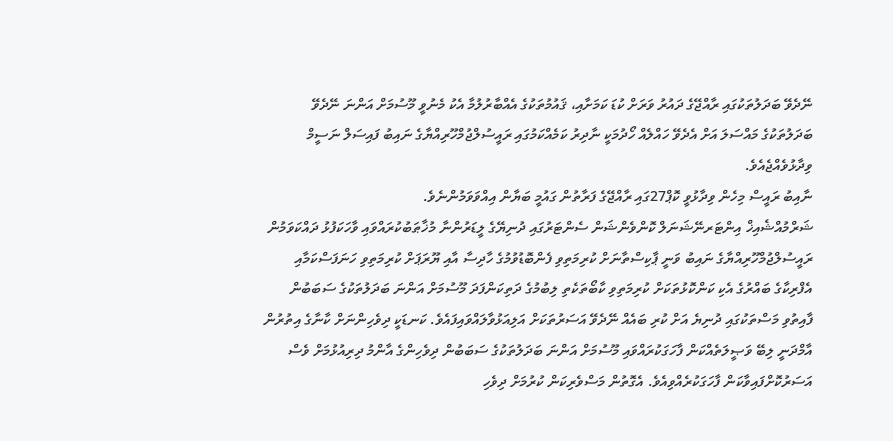ނޭދެވޭ ބަދަލުތަކުގައި ރާއްޖޭގެ ދައުރު ވަރަށް ކުޑަ ކަމަށާއި، ޤައުމުތަކުގެ އެއްބާރުލުމާ އެކު މެނުވީ މޫސުމަށް އަންނަ ނޭދެވޭ ބަދަލުތަކުގެ މައްސަލަ އަށް އެދެވޭ ހައްލެއް ހޯދުމަކީ ނާދިރު ކަމެއްކަމުގައި ރައީސުލްޖުމްހޫރިއްޔާގެ ނައިބު ފައިސަލް ނަސީމް ވިދާޅުވެއްޖެއެވެ.
ނާއިބު ރައީސް މިހެން ވިދާޅުވީ ކޮޕް27ގައި ރާއްޖޭގެ ފަރާތުން ގައުމީ ބަޔާން އިއްވަވަމުންނެވެ.
ޝަރްމުއްޝެއިޚް އިންޓަރނޭޝަނަލް ކޮންވެންޝަން ސެންޓަރުގައި ދުނިޔޭގެ ލީޑަރުންނާ މުޚާޠަބުކުރައްވައި ވާހަކަފުޅު ދައްކަވަމުން ރައީސުލްޖުމްހޫރިއްޔާގެ ނައިބު ވަނީ ޕާކިސްތާނަށް ކުރިމަތިވި ފެންބޮޑުވުމުގެ ހާދިސާ އާއި ޔޫރަޕަށް ކުރިމަތިވި ހަނަފަސްކަމާއި އެފްރިކާގެ ބައްރުގެ އެކި ކަންކޮޅުތަކަށް ކުރިމަތިވި ކާބޯތަކެތި ލިބުމުގެ ދަތިކަންފަދަ މޫސުމަށް އަންނަ ބަދަލުތަކުގެ ސަބަބުން ފާއިތުވި މަސްތަކުގައި ދުނިޔެ އަށް ކުރި ބައެއް ނޭދެވޭ އަސަރުތަކަށް އަލިއަޅުވާލައްވައިފައެވެ. ކަނޑަކީ ދިވެހިންނަށް ކާނާގެ އިތުރުން އާމްދަނީ ލިބޭ ވަޞީލަތެއްކަން ފާހަގަކުރައްވައި މޫސުމަށް އަންނަ ބަދަލުތަކުގެ ސަބަބުން ދިވެހިންގެ އާންމު ދިރިއުޅުމަށް ވެސް އަސަރުކޮށްފައިވާކަން ފާހަގަކުރެއްވިއެވެ. އެގޮތުން މަސްވެރިކަން ކުރުމަށް ދިވެހި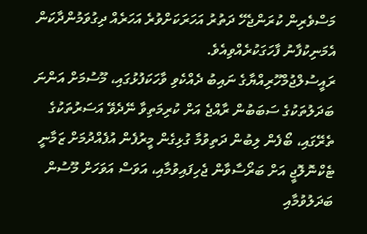މަސްވެރިން ކުރަންޖެހޭ ދަތުރު އަހަރަކަށްވުރެ އަހަރެއް ދިގުވަމުންދާކަން އެމަނިކުފާނު ފާހަގަކުރެއްވިއެވެ.
ރައީސުލްޖުމްހޫރިއްޔާގެ ނައިބު ދެއްކެވި ވާހަކަފުޅުގައި، މޫސުމަށް އަންނަ ބަދަލުތަކުގެ ސަބަބުން ރާއްޖެ އަށް ކުރިމަތިވާ ނޭދެވޭ އަސަރުތަކުގެ ތެރޭގައި، ބޯފެން ލިބުން ދަތިވުމާ ގުޅިގެން މީރުފެން އުފެއްދުމަށް ޒަމާނީ ޓެކްނޮލޮޖީ އަށް ބަރޯސާވާން ޖެހިފައިވުމާއި، އަވަސް އަވަހަށް މޫސުން ބަދަލުވުމާއި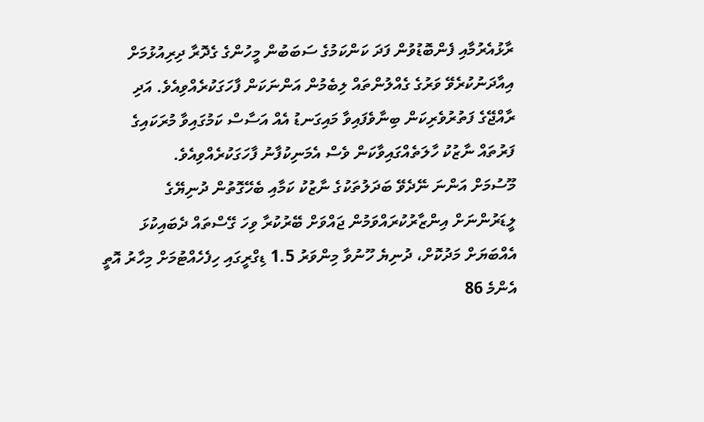ރާޅުއެރުމާއި ފެންބޮޑުވުން ފަދަ ކަންކަމުގެ ސަބަބުން މީހުންގެ ގެދޮރާ ދިރިއުޅުމަށް އިއާދަނުކުރެވޭ ވަރުގެ ގެއްލުންތައް ލިބެމުން އަންނަކަން ފާހަގަކުރެއްވިއެވެ. އަދި ރާއްޖޭގެ ފަތުރުވެރިކަން ބިނާވެފައިވާ މައިގަނޑު އެއް އަސާސް ކަމުގައިވާ މުރަކައިގެ ފަރުތައް ނާޒުކު ހާލަތެއްގައިވާކަން ވެސް އެމަނިކުފާނު ފާހަގަކުރެއްވިއެވެ.
މޫސުމަށް އަންނަ ނޭދެވޭ ބަދަލުތަކުގެ ނާޒުކު ކަމާއި ބެހޭގޮތުން ދުނިޔޭގެ ލީޑަރުންނަށް އިންޒާރުކުރައްވަމުން ޖައްވަށް ބޭރުކުރާ ވިހަ ގޭސްތައް ދެބައިކުޅަ އެއްބަޔަށް މަދުކޮށް، ދުނިޔެ ހޫނުވާ މިންވަރު 1.5 ޑިގްރީގައި ހިފެހެއްޓުމަށް މިހާރު އޮތީ އެންމެ 86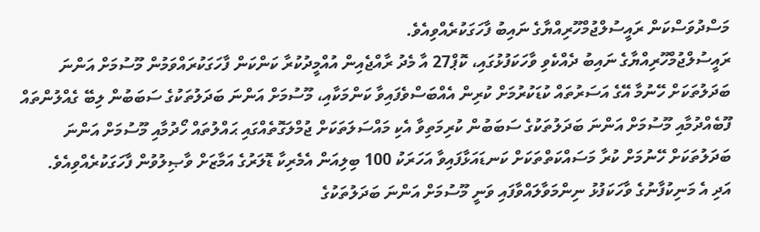މަސްދުވަސްކަން ރައީސުލްޖުމްހޫރިއްޔާގެ ނައިބު ފާހަގަކުރެއްވިއެވެ.
ރައީސުލްޖުމްހޫރިއްޔާގެ ނައިބު ދެއްކެވި ވާހަކަފުޅުގައި، ކޮޕް27 އާ މެދު ރާއްޖެއިން އުއްމީދުކުރާ ކަންކަން ފާހަގަކުރައްވަމުން މޫސުމަށް އަންނަ ބަދަލުތަކަށް ހޭނުމާ އޭގެ އަސަރުތައް ކުޑަކުރުމަށް ކުރިން އެއްބަސްވެފައިވާ ކަންމަކާއި، މޫސުމަށް އަންނަ ބަދަލުތަކުގެ ސަބަބުން ލިބޭ ގެއްލުންތައް ފޫބެއްދުމާއި މޫސުމަށް އަންނަ ބަދަލުތަކުގެ ސަބަބުން ކުރިމަތިވާ އެކި މައްސަލަތަކަށް ޖުމްލަގޮތެއްގައި ޙައްލުތައް ހޯދުމާއި މޫސުމަށް އަންނަ ބަދަލުތަކަށް ހޭނުމަށް ކުރާ މަސައްކަތްތަކަށް ކަނޑައަޅާފައިވާ އަހަރަކު 100 ބިލިއަން އެމެރިކާ ޑޮލަރުގެ އަމާޒަށް ވާޞިލުވުން ފާހަގަކުރެއްވިއެވެ.
އަދި އެ މަނިކުފާނުގެ ވާހަކަފުޅު ނިންމަވާލައްވާފައި ވަނީ މޫސުމަށް އަންނަ ބަދަލުތަކުގެ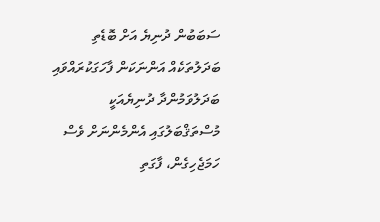ސަބަބުން ދުނިޔެ އަށް ބޮޑެތި ބަދަލުތަކެއް އަންނަކަން ފާހަގަކުރައްވައި ބަދަލުވަމުންދާ ދުނިޔެއަކީ މުސްތަޤްބަލުގައި އެންމެންނަށް ވެސް ހަމަޖެހިގެން، ފާގަތި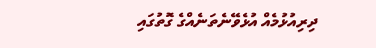ދިރިއުޅުމެއް އުޅެވޭނެތަނެއްގެ ގޮތުގައި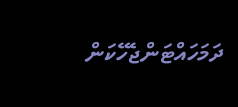ދަމަހައްޓަންޖެހޭކަން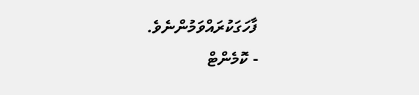ފާހަގަކުރައްވަމުންނެވެ.
- ކޮމެންޓް